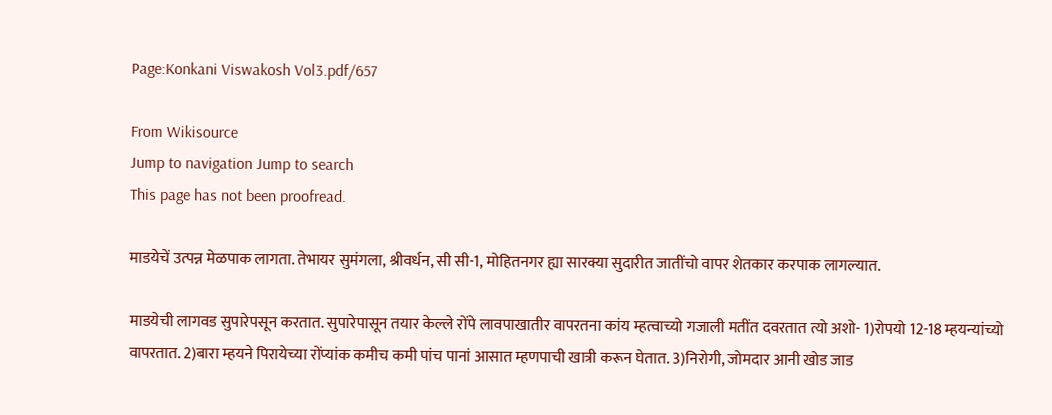Page:Konkani Viswakosh Vol3.pdf/657

From Wikisource
Jump to navigation Jump to search
This page has not been proofread.

माडयेचें उत्पन्न मेळपाक लागता. तेभायर सुमंगला, श्रीवर्धन, सी सी-1, मोहितनगर ह्या सारक्या सुदारीत जातींचो वापर शेतकार करपाक लागल्यात.

माडयेची लागवड सुपारेपसून करतात. सुपारेपासून तयार केल्ले रोंपे लावपाखातीर वापरतना कांय म्हत्वाच्यो गजाली मतींत दवरतात त्यो अशो- 1)रोपयो 12-18 म्हयन्यांच्यो वापरतात. 2)बारा म्हयने पिरायेच्या रोंप्यांक कमीच कमी पांच पानां आसात म्हणपाची खात्री करून घेतात. 3)निरोगी, जोमदार आनी खोड जाड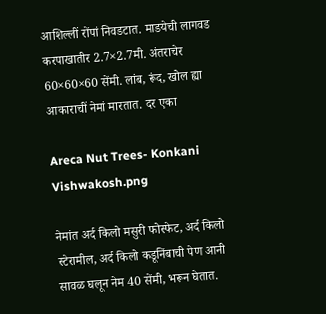आशिल्लीं रोंपां निवडटात. माडयेची लागवड करपाखातीर 2.7×2.7मी. अंतराचेर 60×60×60 सेंमी. लांब, रूंद, खोल ह्या आकाराचीं नेमां मारतात. दर एका

Areca Nut Trees- Konkani Vishwakosh.png

नेमांत अर्द किलो मसुरी फोस्फेट, अर्द किलो स्टेरामील, अर्द किलो कडूनिंबाची पेण आनी सावळ घलून नेम 40 सेंमी, भरून घेतात.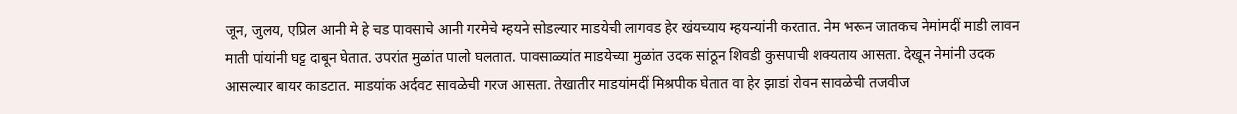जून, जुलय, एप्रिल आनी मे हे चड पावसाचे आनी गरमेचे म्हयने सोडल्यार माडयेची लागवड हेर खंयच्याय म्हयन्यांनी करतात. नेम भरून जातकच नेमांमदीं माडी लावन माती पांयांनी घट्ट दाबून घेतात. उपरांत मुळांत पालो घलतात. पावसाळ्यांत माडयेच्या मुळांत उदक सांठून शिवडी कुसपाची शक्यताय आसता. देखून नेमांनी उदक आसल्यार बायर काडटात. माडयांक अर्दवट सावळेची गरज आसता. तेखातीर माडयांमदीं मिश्रपीक घेतात वा हेर झाडां रोवन सावळेची तजवीज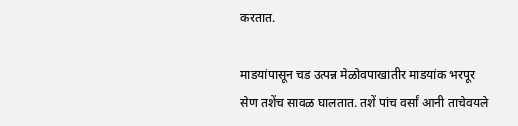करतात.

माडयांपासून चड उत्पन्न मेळोवपाखातीर माडयांक भरपूर सेण तशेंच सावळ घालतात. तशें पांच वर्सां आनी ताचेवयले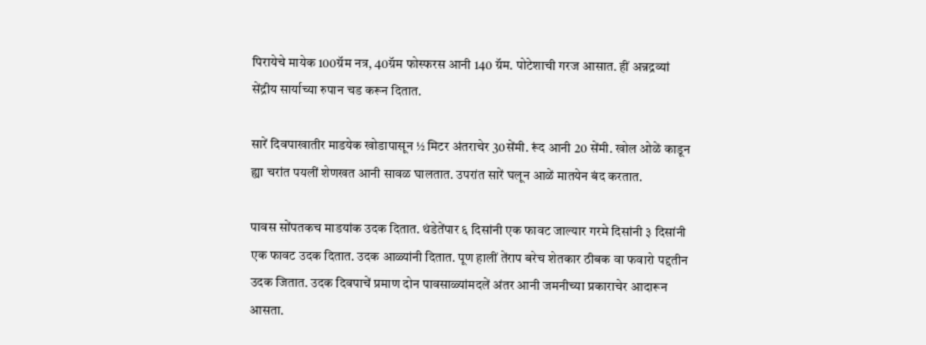पिरायेचे मायेक 100ग्रॅम नत्र, 40ग्रॅम फोस्फरस आनी 140 ग्रॅम. पोटेशाची गरज आसात. हीं अन्नद्रव्यां सेंद्रीय सार्याच्या रुपान चड करून दितात.

सारें दिवपाखातीर माडयेक खोडापासून ½ मिटर अंतराचेर 30सेंमी. रूंद आनी 20 सेंमी. खोल ओळें काडून ह्या चरांत पयलीं शेणखत आनी सावळ घालतात. उपरांत सारें घलून आळें मातयेन बंद करतात.

पावस सोंपतकच माडयांक उदक दितात. थंडेतेंपार ६ दिसांनी एक फावट जाल्यार गरमे दिसांनी ३ दिसांनी एक फावट उदक दितात. उदक आळ्यांनी दितात. पूण हालीं तेंराप बरेच शेतकार ठीबक वा फवारो पद्दतीन उदक जितात. उदक दिवपाचें प्रमाण दोन पावसाळ्यांमदलें अंतर आनी जमनीच्या प्रकाराचेर आदारून आसता.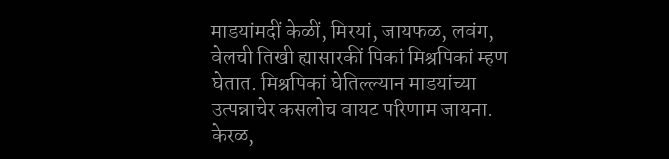माडयांमदीं केळीं, मिरयां, जायफळ, लवंग, वेलची तिखी ह्यासारकीं पिकां मिश्रपिकां म्हण घेतात. मिश्रपिकां घेतिल्ल्यान माडयांच्या उत्पन्नाचेर कसलोच वायट परिणाम जायना. केरळ,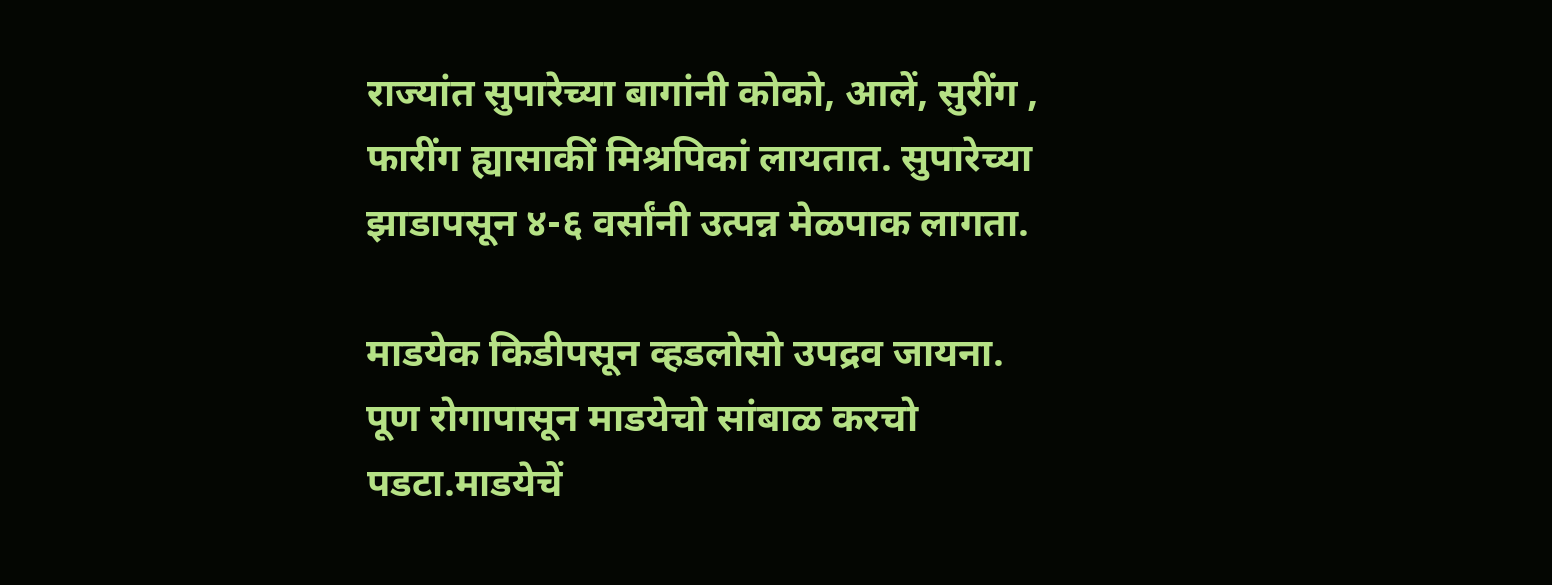राज्यांत सुपारेच्या बागांनी कोको, आलें, सुरींग , फारींग ह्यासाकीं मिश्रपिकां लायतात. सुपारेच्या झाडापसून ४-६ वर्सांनी उत्पन्न मेळपाक लागता.

माडयेक किडीपसून व्हडलोसो उपद्रव जायना. पूण रोगापासून माडयेचो सांबाळ करचो पडटा.माडयेचें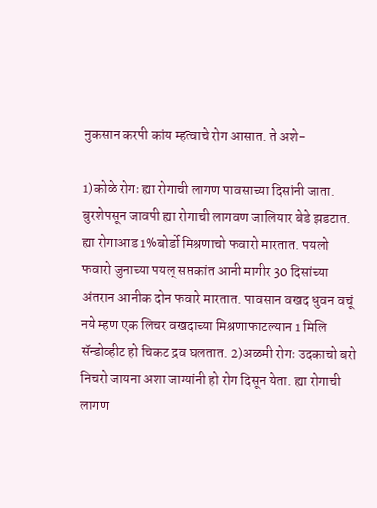नुकसान करपी कांय म्हत्वाचे रोग आसात. ते अशे-

1)कोळे रोगः ह्या रोगाची लागण पावसाच्या दिसांनी जाता. बुरशेपसून जावपी ह्या रोगाची लागवण जालियार बेडे झडटात. ह्या रोगाआड 1%बोर्डो मिश्रणाचो फवारो मारतात. पयलो फवारो जुनाच्या पयल् सप्तकांत आनी मागीर 30 दिसांच्या अंतरान आनीक दोन फवारे मारतात. पावसान वखद धुवन वचूं नये म्हण एक लिचर वखदाच्या मिश्रणाफाटल्यान 1 मिलि सॅन्डोव्हीट हो चिकट द्रव घलतात. 2)अळमी रोगः उदकाचो बरो निचरो जायना अशा जाग्यांनी हो रोग दिसून येता. ह्या रोगाची लागण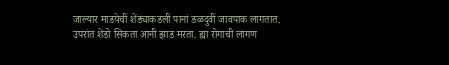जाल्यार माडयेचीं शेंड्याकडलीं पानां ङळदुवीं जावपाक लागतात. उपरांत शेंडो सिकता आनी झाड मरता. ह्या रोगाची लागण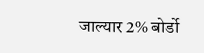जाल्यार 2% बोर्डो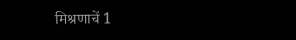मिश्रणाचें 1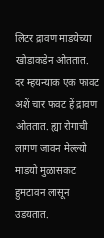लिटर द्रावण माडयेच्या खोडाकडेन ओततात. दर म्हयन्याक एक फावट अशें चार फवट हें द्रावण ओततात. ह्या रोगाची लागण जावन मेल्ल्यो माडयो मुळासकट हुमटावन लासून उडयतात.